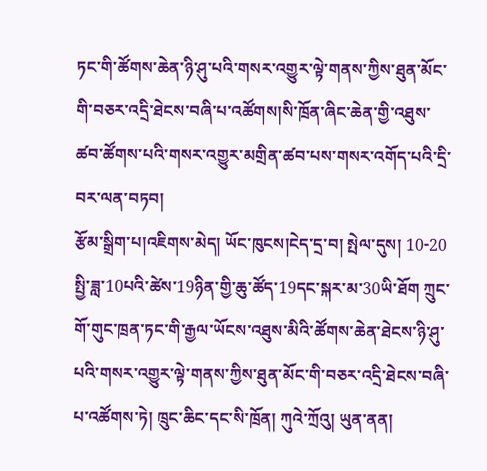ཏང་གི་ཚོགས་ཆེན་ཉི་ཤུ་པའི་གསར་འགྱུར་ལྟེ་གནས་ཀྱིས་ཐུན་མོང་གི་བཅར་འདྲི་ཐེངས་བཞི་པ་འཚོགས།སི་ཁྲོན་ཞིང་ཆེན་གྱི་འཐུས་ཚབ་ཚོགས་པའི་གསར་འགྱུར་མགྲིན་ཚབ་པས་གསར་འགོད་པའི་དྲི་བར་ལན་བཏབ།
རྩོམ་སྒྲིག་པ།འཇིགས་མེད། ཡོང་ཁུངས།ངེད་དྲ་བ། སྤེལ་དུས། 10-20
སྤྱི་ཟླ་10པའི་ཚེས་19ཉིན་གྱི་ཆུ་ཚོད་19དང་སྐར་མ་30ཡི་ཐོག ཀྲུང་གོ་གུང་ཁྲན་ཏང་གི་རྒྱལ་ཡོངས་འཐུས་མིའི་ཚོགས་ཆེན་ཐེངས་ཉི་ཤུ་པའི་གསར་འགྱུར་ལྟེ་གནས་ཀྱིས་ཐུན་མོང་གི་བཅར་འདྲི་ཐེངས་བཞི་པ་འཚོགས་ཏེ། ཁྲུང་ཆིང་དང་སི་ཁྲོན། ཀུའེ་ཀྲོའུ། ཡུན་ནན།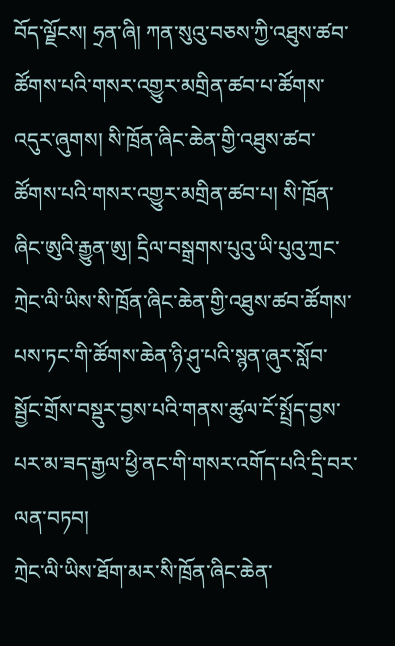བོད་ལྗོངས། ཧྲན་ཞི། ཀན་སུའུ་བཅས་ཀྱི་འཐུས་ཚབ་ཚོགས་པའི་གསར་འགྱུར་མགྲིན་ཚབ་པ་ཚོགས་འདུར་ཞུགས། སི་ཁྲོན་ཞིང་ཆེན་གྱི་འཐུས་ཚབ་ཚོགས་པའི་གསར་འགྱུར་མགྲིན་ཚབ་པ། སི་ཁྲོན་ཞིང་ཨུའི་རྒྱུན་ཨུ། དྲིལ་བསྒྲགས་པུའུ་ཡི་པུའུ་ཀྲང་ཀྲེང་ལི་ཡིས་སི་ཁྲོན་ཞིང་ཆེན་གྱི་འཐུས་ཚབ་ཚོགས་པས་ཏང་གི་ཚོགས་ཆེན་ཉི་ཤུ་པའི་སྙན་ཞུར་སློབ་སྦྱོང་གྲོས་བསྡུར་བྱས་པའི་གནས་ཚུལ་ངོ་སྤྲོད་བྱས་པར་མ་ཟད་རྒྱལ་ཕྱི་ནང་གི་གསར་འགོད་པའི་དྲི་བར་ལན་བཏབ།
ཀྲེང་ལི་ཡིས་ཐོག་མར་སི་ཁྲོན་ཞིང་ཆེན་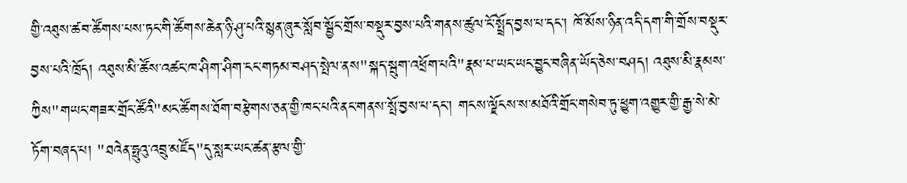གྱི་འཐུས་ཚབ་ཚོགས་པས་ཏང་གི་ཚོགས་ཆེན་ཉི་ཤུ་པའི་སྙན་ཞུར་སློབ་སྦྱོང་གྲོས་བསྡུར་བྱས་པའི་གནས་ཚུལ་ངོ་སྤྲོད་བྱས་པ་དང་། ཁོ་མོས་ཉིན་འདི་དག་གི་གྲོས་བསྡུར་བྱས་པའི་ཁྲོད། འཐུས་མི་ཚོས་འཚང་ཁ་ཤིག་ཤིག་ངང་གཏམ་བཤད་སྤེལ་ནས"སྐད་སྦུག་འཕྲོག་པའི"རྣམ་པ་ཡང་ཡང་བྱུང་བཞིན་ཡོད་ཅེས་བཤད། འཐུས་མི་རྣམས་ཀྱིས"གཡང་གཟར་གྲོང་ཚོའི"མང་ཚོགས་ཐོག་བརྩེགས་ཅན་གྱི་ཁང་པའི་ནང་གནས་སྤོ་བྱས་པ་དང་། གངས་ལྗོངས་ས་མཐོའི་གྲོང་གསེབ་ཏུ་ཕྱུག་འགྱུར་གྱི་རྒྱ་སེ་མེ་ཏོག་བཞད་པ། "ཐའེན་ཧྥུའུ་འབྲུ་མཛོད"དུ་སླར་ཡང་ཚན་རྩལ་གྱི་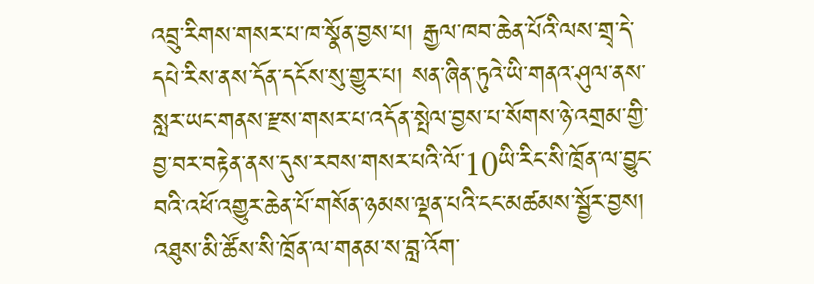འབྲུ་རིགས་གསར་པ་ཁ་སྣོན་བྱས་པ། རྒྱལ་ཁབ་ཆེན་པོའི་ལས་གྲྭ་དེ་དཔེ་རིས་ནས་དོན་དངོས་སུ་གྱུར་པ། སན་ཞིན་ཏུའེ་ཡི་གནའ་ཤུལ་ནས་སླར་ཡང་གནས་རྫས་གསར་པ་འདོན་སྤེལ་བྱས་པ་སོགས་ཉེ་འགྲམ་གྱི་བྱ་བར་བརྟེན་ནས་དུས་རབས་གསར་པའི་ལོ་10ཡི་རིང་སི་ཁྲོན་ལ་བྱུང་བའི་འཕོ་འགྱུར་ཆེན་པོ་གསོན་ཉམས་ལྡན་པའི་ངང་མཚམས་སྦྱོར་བྱས། འཐུས་མི་ཚོས་སི་ཁྲོན་ལ་གནམ་ས་བླ་འོག་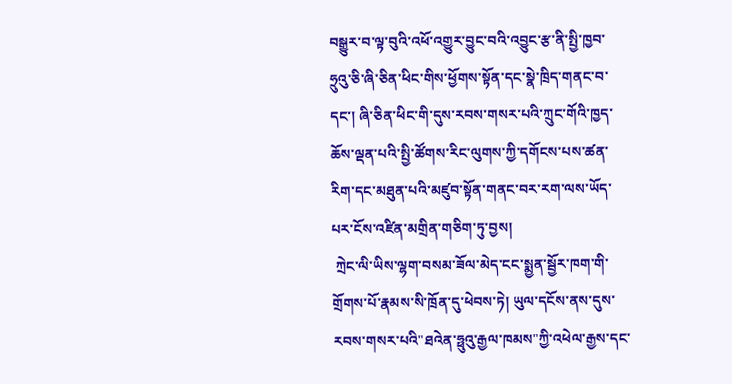བསྒྱུར་བ་ལྟ་བུའི་འཕོ་འགྱུར་བྱུང་བའི་འབྱུང་རྩ་ནི་སྤྱི་ཁྱབ་ཧྲུའུ་ཅི་ཞི་ཅིན་ཕིང་གིས་ཕྱོགས་སྟོན་དང་སྣེ་ཁྲིད་གནང་བ་དང་། ཞི་ཅིན་ཕིང་གི་དུས་རབས་གསར་པའི་ཀྲུང་གོའི་ཁྱད་ཆོས་ལྡན་པའི་སྤྱི་ཚོགས་རིང་ལུགས་ཀྱི་དགོངས་པས་ཚན་རིག་དང་མཐུན་པའི་མཛུབ་སྟོན་གནང་བར་རག་ལས་ཡོད་པར་ངོས་འཛིན་མགྲིན་གཅིག་ཏུ་བྱས།
 ཀྲེང་ལི་ཡིས་ལྷག་བསམ་ཟོལ་མེད་ངང་སྨྱན་སྦྱོར་ཁག་གི་གྲོགས་པོ་རྣམས་སི་ཁྲོན་དུ་ཕེབས་ཏེ། ཡུལ་དངོས་ནས་དུས་རབས་གསར་པའི"ཐའེན་ཧྥུའུ་རྒྱལ་ཁམས"ཀྱི་འཕེལ་རྒྱས་དང་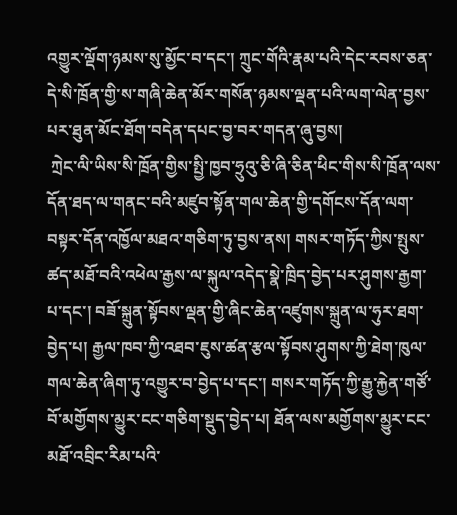འགྱུར་ལྡོག་ཉམས་སུ་མྱོང་བ་དང་། ཀྲུང་གོའི་རྣམ་པའི་དེང་རབས་ཅན་དེ་སི་ཁྲོན་གྱི་ས་གཞི་ཆེན་མོར་གསོན་ཉམས་ལྡན་པའི་ལག་ལེན་བྱས་པར་ཐུན་མོང་ཐོག་བདེན་དཔང་བྱ་བར་གདན་ཞུ་བྱས།
 ཀྲེང་ལི་ཡིས་སི་ཁྲོན་གྱིས་སྤྱི་ཁྱབ་ཧྲུའུ་ཅི་ཞི་ཅིན་ཕིང་གིས་སི་ཁྲོན་ལས་དོན་ཐད་ལ་གནང་བའི་མཛུབ་སྟོན་གལ་ཆེན་གྱི་དགོངས་དོན་ལག་བསྟར་དོན་འཁྱོལ་མཐའ་གཅིག་ཏུ་བྱས་ནས། གསར་གཏོད་ཀྱིས་སྤུས་ཚད་མཐོ་བའི་འཕེལ་རྒྱས་ལ་སྐུལ་འདེད་སྣེ་ཁྲིད་བྱེད་པར་ཤུགས་རྒྱག་པ་དང་། བཟོ་སྐྲུན་སྟོབས་ལྡན་གྱི་ཞིང་ཆེན་འཛུགས་སྐྲུན་ལ་ཧུར་ཐག་བྱེད་པ། རྒྱལ་ཁབ་ཀྱི་འཐབ་ཇུས་ཚན་རྩལ་སྟོབས་ཤུགས་ཀྱི་ཐེག་ཁུལ་གལ་ཆེན་ཞིག་ཏུ་འགྱུར་བ་བྱེད་པ་དང་། གསར་གཏོད་ཀྱི་རྒྱུ་རྐྱེན་གཙོ་བོ་མགྱོགས་མྱུར་ངང་གཅིག་སྡུད་བྱེད་པ། ཐོན་ལས་མགྱོགས་མྱུར་ངང་མཐོ་འབྲིང་རིམ་པའི་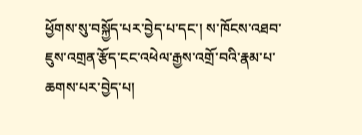ཕྱོགས་སུ་བསྐྱོད་པར་བྱེད་པ་དང་། ས་ཁོངས་འཐབ་ཇུས་འགྲན་རྩོད་ངང་འཕེལ་རྒྱས་འགྲོ་བའི་རྣམ་པ་ཆགས་པར་བྱེད་པ།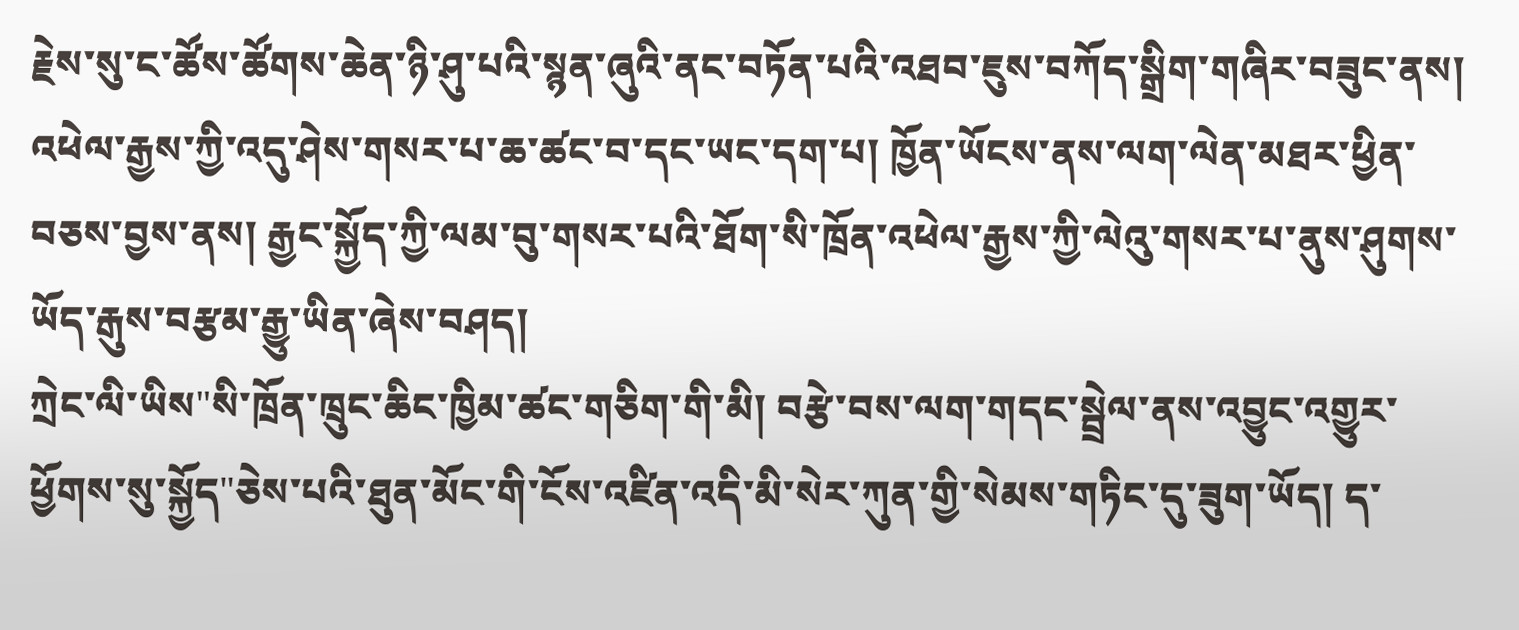རྗེས་སུ་ང་ཚོས་ཚོགས་ཆེན་ཉི་ཤུ་པའི་སྙན་ཞུའི་ནང་བཏོན་པའི་འཐབ་ཇུས་བཀོད་སྒྲིག་གཞིར་བཟུང་ནས། འཕེལ་རྒྱས་ཀྱི་འདུ་ཤེས་གསར་པ་ཆ་ཚང་བ་དང་ཡང་དག་པ། ཁྱོན་ཡོངས་ནས་ལག་ལེན་མཐར་ཕྱིན་བཅས་བྱས་ནས། རྒྱང་སྐྱོད་ཀྱི་ལམ་བུ་གསར་པའི་ཐོག་སི་ཁྲོན་འཕེལ་རྒྱས་ཀྱི་ལེའུ་གསར་པ་ནུས་ཤུགས་ཡོད་རྒུས་བརྩམ་རྒྱུ་ཡིན་ཞེས་བཤད།
ཀྲེང་ལི་ཡིས"སི་ཁྲོན་ཁྲུང་ཆིང་ཁྱིམ་ཚང་གཅིག་གི་མི། བརྩེ་བས་ལག་གདང་སྦྲེལ་ནས་འབྱུང་འགྱུར་ཕྱོགས་སུ་སྐྱོད"ཅེས་པའི་ཐུན་མོང་གི་ངོས་འཛིན་འདི་མི་སེར་ཀུན་གྱི་སེམས་གཏིང་དུ་ཟུག་ཡོད། ད་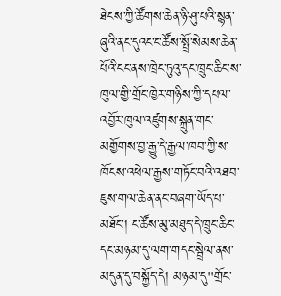ཐེངས་ཀྱི་ཚོགས་ཆེན་ཉི་ཤུ་པའི་སྙན་ཞུའི་ནང་དུའང་ང་ཚོས་སྤྲོ་སེམས་ཆེན་པོའི་ངང་ནས་ཁྲེང་ཏུའུ་དང་ཁྲུང་ཆིང་ས་ཁུལ་གྱི་གྲོང་ཁྱེར་གཉིས་ཀྱི་དཔལ་འབྱོར་ཁུལ་འཛུགས་སྐྲུན་གང་མགྱོགས་བྱ་རྒྱུ་དེ་རྒྱལ་ཁབ་ཀྱི་ས་ཁོངས་འཕེལ་རྒྱས་གཏོང་བའི་འཐབ་ཇུས་གལ་ཆེན་ནང་བཞག་ཡོད་པ་མཐོང་། ང་ཚོས་མུ་མཐུད་དེ་ཁྲུང་ཆིང་དང་མཉམ་དུ་ལག་གདང་སྦྲེལ་ནས་མདུན་དུ་བསྐྱོད་དེ། མཉམ་དུ"གྲོང་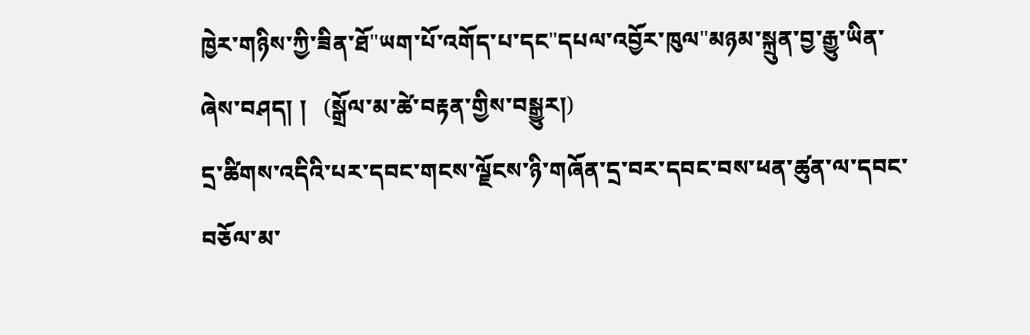ཁྱེར་གཉིས་ཀྱི་ཟིན་ཐོ"ཡག་པོ་འགོད་པ་དང"དཔལ་འབྱོར་ཁུལ"མཉམ་སྐྲུན་བྱ་རྒྱུ་ཡིན་ཞེས་བཤད། །   (སྒྲོལ་མ་ཚེ་བརྟན་གྱིས་བསྒྱུར།)
དྲ་ཚིགས་འདིའི་པར་དབང་གངས་ལྗོངས་ཉི་གཞོན་དྲ་བར་དབང་བས་ཕན་ཚུན་ལ་དབང་བཅོལ་མ་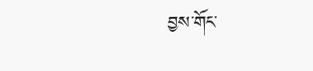བྱས་གོང་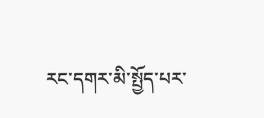རང་དགར་མི་སྤྱོད་པར་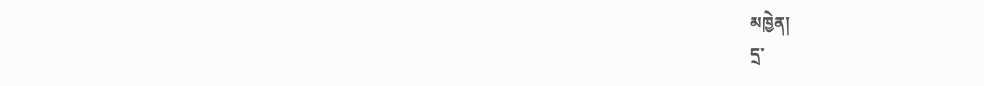མཁྱེན།
དྲ་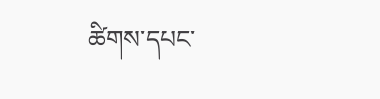ཚིགས་དཔང་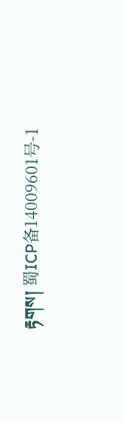རྟགས། 蜀ICP备14009601号-1